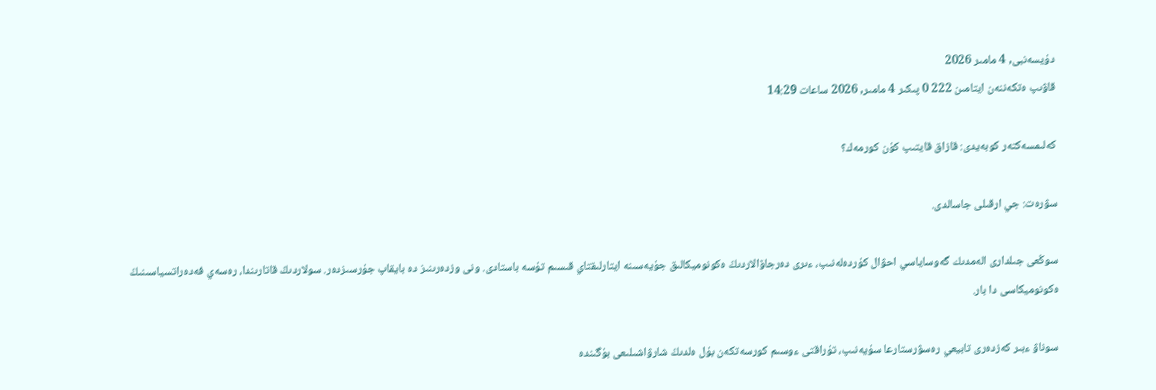دۇيسەنبى, 4 مامىر 2026
قاۋىپ ەتكەننەن ايتامىن 222 0 پىكىر 4 مامىر, 2026 ساعات 14:29

كەلىمسەكتەر كوبەيدى: قازاق قايتىپ كۇن كورمەك؟

سۋرەت: جي ارقىلى جاسالدى.

سوڭعى جىلدارى الەمدىك گەوساياسي احۋال كۇردەلەنىپ، ءىرى دەرجاۆالاردىڭ ەكونوميكالىق جۇيەسىنە ايتارلىقتاي قىسىم تۇسە باستادى. ونى وزدەرىنىز دە بايقاپ جۇرسىزدەر. سولاردىڭ قاتارىندا، رەسەي فەدەراتسياسىنىڭ ەكونوميكاسى دا بار.

سوناۋ ءبىر كەزدەرى تابيعي رەسۋرستارعا سۇيەنىپ، تۇراقتى ءوسىم كورسەتكەن بۇل ەلدىڭ شارۋاشىلىعى بۇگىندە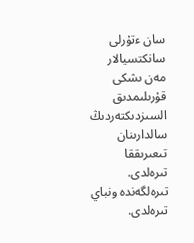سان ءتۇرلى سانكتسيالار مەن ىشكى قۇرىلىمدىق السىزدىكتەردىڭ سالدارىنان تىعىرىققا تىرەلدى. تىرەلگەندە ونباي تىرەلدى.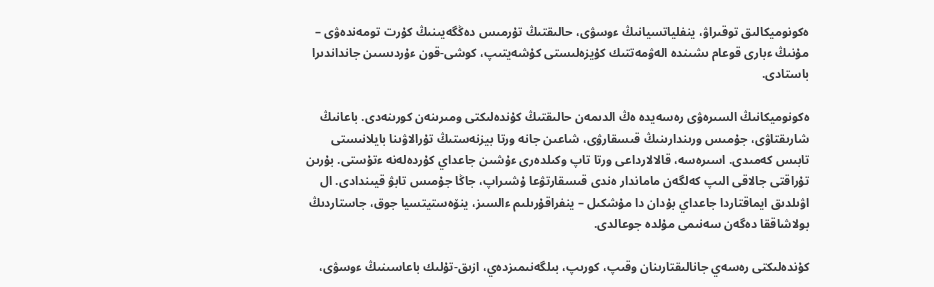ەكونوميكالىق توقىراۋ، ينفلياتسيانىڭ ءوسۋى، حالىقتىڭ تۇرمىس دەڭگەيىنىڭ كۇرت تومەندەۋى – مۇنىڭ ءبارى قوعام ىشىندە الەۋمەتتىك كۇيزەلىستى كۇشەيتىپ، كوشى-قون ءۇردىسىن جانداندىرا باستادى.

ەكونوميكانىڭ السىرەۋى رەسەيدە ەڭ الدىمەن حالىقتىڭ كۇندەلىكتى ومىرىنەن كورىنەدى. باعانىڭ شارىقتاۋى، جۇمىس ورىندارىنىڭ قىسقارۋى، شاعىن جانە ورتا بيزنەستىڭ تۇرالاۋىنا بايلانىستى تابىس كەمىدى. اسىرەسە، قالالارداعى ورتا تاپ وكىلدەرى ءۇشىن جاعداي كۇردەلەنە ءتۇستى. بۇرىن تۇراقتى جالاقى الىپ كەلگەن ماماندار ەندى قىسقارتۋعا ۇشىراپ، جاڭا جۇمىس تابۋ قيىندادى. ال اۋىلدىق ايماقتاردا جاعداي بۇدان دا مۇشكىل – ينفراقۇرىلىم ءالسىز، ينۆەستيتسيا جوق، جاستاردىڭ بولاشاققا دەگەن سەنىمى مۇلدە جوعالدى.

كۇندەلىكتى رەسەي جانالىقتارىنان وقىپ، كورىپ، بىلگەنىمىزدەي، ازىق-تۇلىك باعاسىنىڭ ءوسۋى،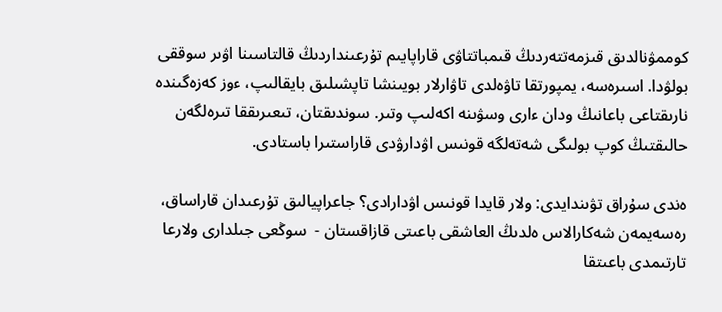كوممۋنالدىق قىزمەتتەردىڭ قىمباتتاۋى قاراپايىم تۇرعىنداردىڭ قالتاسىنا اۋىر سوققى بولۋدا. اسىرەسە، يمپورتقا تاۋەلدى تاۋارلار بويىنشا تاپشىلىق بايقالىپ، ءوز كەزەگىندە نارىقتاعى باعانىڭ ودان ءارى وسۋىنە اكەلىپ وتىر. سوندىقتان، تىعىرىققا تىرەلگەن حالىقتىڭ كوپ بولىگى شەتەلگە قونىس اۋدارۋدى قاراستىرا باستادى.

ەندى سۇراق تۋىندايدى: ولار قايدا قونىس اۋدارادى؟ جاعراپيالىق تۇرعىدان قاراساق، رەسەيمەن شەكارالاس ەلدىڭ العاشقى باعىتى قازاقستان -  سوڭعى جىلدارى ولارعا تارتىمدى باعىتقا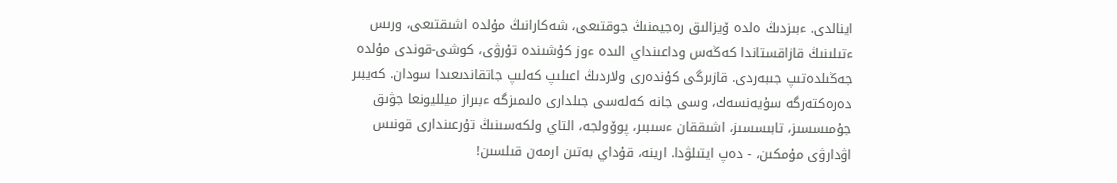اينالدى. ءبىزدىڭ ەلدە ۆيزالىق رەجيمنىڭ جوقتىعى، شەكارانىڭ مۇلدە اشىقتىعى، ورىس ءتىلىنىڭ قازاقستاندا كەڭەس وداعىنداي الىدە ءوز كۇشىندە تۇرۋى، كوشى-قوندى مۇلدە جەڭىلدەتىپ جىبەردى. قازىرگى كۇندەرى ولاردىڭ اعىلىپ كەلىپ جاتقاندىعىدا سودان. كەيبىر دەرەكتەرگە سۇيەنسەك، وسى جانە كەلەسى جىلدارى ەلىمىزگە ءبىراز ميلليونعا جۋىق جۇمىسسىز، تابىسسىز، اشىققان ءسىبىر، پوۆولجە، التاي ولكەسىنىڭ تۇرعىندارى قونىس اۋدارۋى مۇمكىن، - دەپ ايتىلۋدا. ارينە، قۇداي بەتىن ارمەن قىلسىن!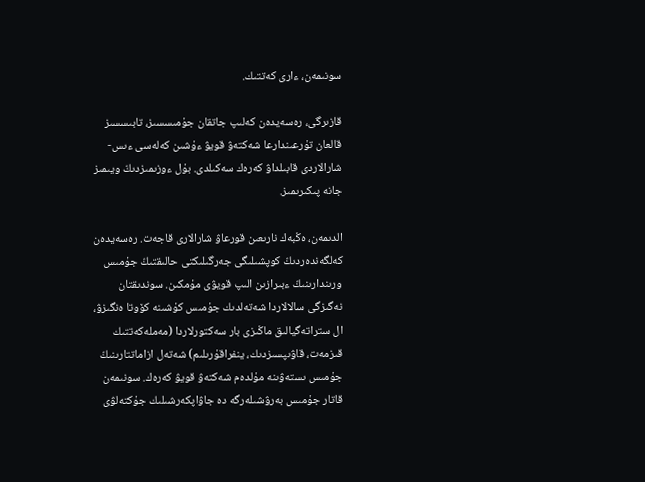سونىمەن، ءارى كەتتىك.

قازىرگى، رەسەيدەن كەلىپ جاتقان جۇمىسسىز، تابىسسىز قالعان تۇرعىندارعا شەكتەۋ قويۋ ءۇشىن كەلەسى ءىس-شارالاردى قابىلداۋ كەرەك سەكىلدى. بۇل ءوزىمىزدىڭ ويىمىز جانە پىكىرىمىز.

الدىمەن، ەڭبەك نارىعىن قورعاۋ شارالارى قاجەت. رەسەيدەن كەلگەندەردىڭ كوپشىلىگى جەرگىلىكتى حالىقتىڭ جۇمىس ورىندارىنىڭ ءبىرازىن الىپ قويۋى مۇمكىن. سوندىقتان نەگىزگى سالالاردا شەتەلدىك جۇمىس كۇشىنە كۆوتا ەنگىزۋ، ال ستراتەگيالىق ماڭىزى بار سەكتورلاردا (مەملەكەتتىك قىزمەت، قاۋىپسىزدىك، ينفراقۇرىلىم) شەتەل ازاماتتارىنىڭ جۇمىس ىستەۋىنە مۇلدەم شەكتەۋ قويۋ كەرەك. سونىمەن قاتار جۇمىس بەرۋشىلەرگە دە جاۋاپكەرشىلىك جۇكتەلۋى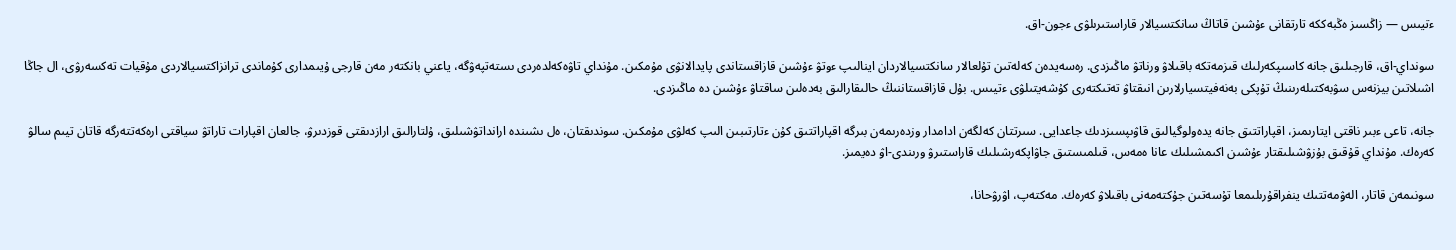ءتيىس — زاڭسىز ەڭبەككە تارتقانى ءۇشىن قاتاڭ سانكتسيالار قاراستىرىلۋى ءجون-اق.

سونداي-اق، قارجىلىق جانە كاسىپكەرلىك قىزمەتكە باقىلاۋ ورناتۋ ماڭىزدى. رەسەيدەن كەلەتىن تۇلعالار سانكتسيالاردان اينالىپ ءوتۋ ءۇشىن قازاقستاندى پايدالانۋى مۇمكىن. مۇنداي تاۋەكەلدەردى ىستەتپەۋگە، ياعني بانكتەر مەن قارجى ۇيىمدارى كۇماندى ترانزاكتسيالاردى مۇقيات تەكسەرۋى، ال جاڭا اشىلاتىن بيزنەس سۋبەكتىلەرىنىڭ تۇپكى بەنەفيتسيارلارىن انىقتاۋ تەتىكتەرى كۇشەيتىلۋى ءتيىس. بۇل قازاقستاننىڭ حالىقارالىق بەدەلىن ساقتاۋ ءۇشىن دە ماڭىزدى.

جانە، تاعى ءبىر ناقتى ايتارىمىز، اقپاراتتىق جانە يدەولوگيالىق قاۋىپسىزدىك جاعدايى. سىرتتان كەلگەن ادامدار وزدەرىمەن بىرگە اقپاراتتىق كۇن ءتارتىبىن الىپ كەلۋى مۇمكىن. سوندىقتان، ەل ىشىندە ارانداتۋشىلىق، ۇلتارالىق ارازدىقتى قوزدىرۋ، جالعان اقپارات تاراتۋ سياقتى ارەكەتتەرگە قاتان تيىم سالۋ كەرەك. مۇنداي قۇقىق بۇزۋشىلىقتار ءۇشىن اكىمشىلىك عانا ەمەس، قىلمىستىق جاۋاپكەرشىلىك قاراستىرۋ ورىندى-اۋ دەيمىز.

سونىمەن قاتار، الەۋمەتتىك ينفراقۇرىلىمعا تۇسەتىن جۇكتەمەنى باقىلاۋ كەرەك. مەكتەپ، اۋرۋحانا،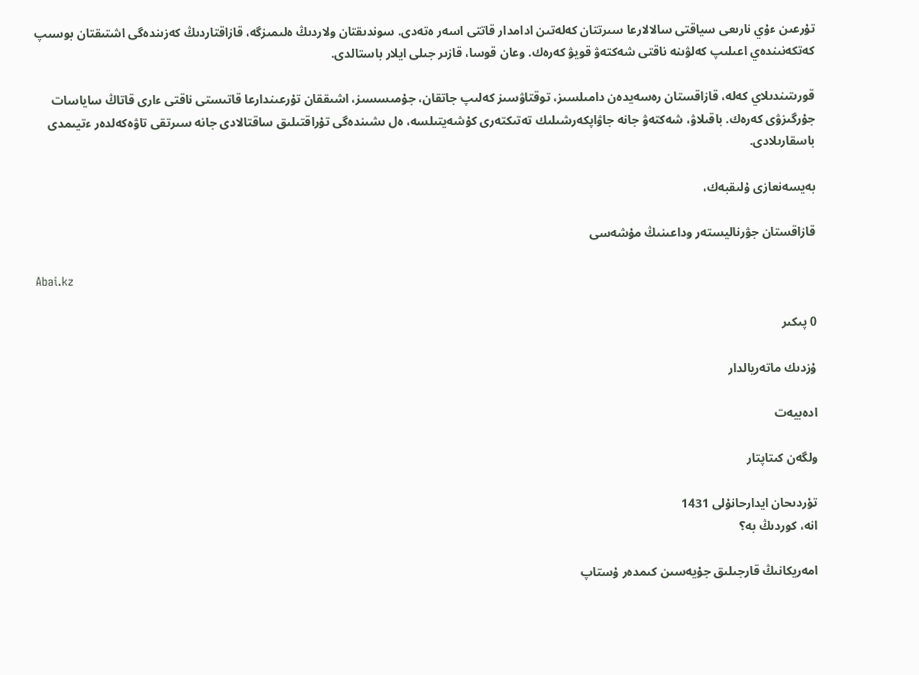تۇرعىن ءۇي نارىعى سياقتى سالالارعا سىرتتان كەلەتىن ادامدار قاتتى اسەر ەتەدى. سوندىقتان ولاردىڭ ەلىمىزگە، قازاقتاردىڭ كەزىندەگى اشتىقتان بوسىپ كەتكەنىندەي اعىلىپ كەلۋىنە ناقتى شەكتەۋ قويۋ كەرەك. وعان قوسا، قازىر جىلى ايلار باستالدى.

قورىتىندىلاي كەلە، قازاقستان رەسەيدەن دامىلسىز، توقتاۋسىز كەلىپ جاتقان، جۇمىسسىز، اشىققان تۇرعىندارعا قاتىستى ناقتى ءارى قاتاڭ ساياسات جۇرگىزۋى كەرەك. باقىلاۋ، شەكتەۋ جانە جاۋاپكەرشىلىك تەتىكتەرى كۇشەيتىلسە، ەل ىشىندەگى تۇراقتىلىق ساقتالادى جانە سىرتقى تاۋەكەلدەر ءتيىمدى باسقارىلادى.

بەيسەنعازى ۇلىقبەك،

قازاقستان جۋرناليستەر وداعىنىڭ مۇشەسى

Abai.kz

0 پىكىر

ۇزدىك ماتەريالدار

ادەبيەت

ولگەن كىتاپتار

تۇردىحان ايدارحانۇلى 1431
انە، كوردىڭ بە؟

امەريكانىڭ قارجىلىق جۇيەسىن كىمدەر ۇستاپ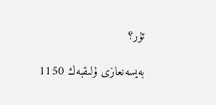تۇر؟

بەيسەنعازى ۇلىقبەك 1150